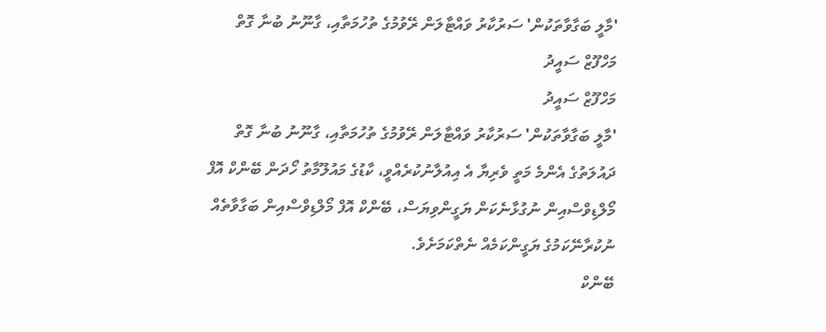'މާލީ ބަގާވާތަކުން' ސަރުކާރު ވައްޓާލަން ރޭވުމުގެ ތުހުމަތާއި، ގާނޫނު ބުނާ ގޮތް
މަހްފޫޒް ސައީދު
މަހްފޫޒް ސައީދު
'މާލީ ބަގާވާތަކުން' ސަރުކާރު ވައްޓާލަން ރޭވުމުގެ ތުހުމަތާއި، ގާނޫނު ބުނާ ގޮތް
ދައުލަތުގެ އެންމެ މަތީ ވެރިޔާ އެ އިއުލާނުކުރެއްވީ، ކާޑުގެ މައުލޫމާތު ހޯދަން ބޭންކް އޮފް މޯލްޑިވްސްއިން ނުގުޅާނެކަން ޔަގީންވިޔަސް، ބޭންކް އޮފް މޯލްޑިވްސްއިން ބަގާވާތެއް ނުކުރާނޭކަމުގެ ޔަގީންކަމެއް ނެތްކަމަށެވެ.
ބޭންކް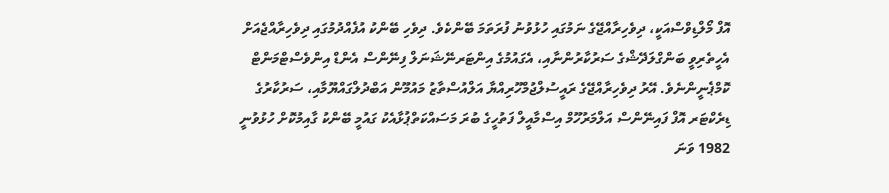އޮފް މޯލްޑިވްސްއަކީ، ދިވެހިރާއްޖޭގެ ނަމުގައި ހުޅުވުނު ފުރަތަމަ ބޭންކެވެ. ދިވެހި ބޭންކު އުފެއްދުމުގައި ދިވެހިރާއްޖެއަށް އެހީތެރިވީ ބަންގްލަދޭޝްގެ ސަރުކާރުންނާއި، އެގައުމުގެ އިންޓަރނޭޝަނަލް ފިނޭންސް އެންޑް އިންވެސްޓްމަންޓް ކޮމްޕެނީންނެވެ. އޭރު ދިވެހިރާއްޖޭގެ ރައީސުލްޖުމްހޫރިއްޔާ އަލްއުސްތާޒު މައުމޫން އަބްދުލްގައްޔޫމާއި، ސަރުކާރުގެ ޑިރެކްޓަރ އޮފް ފައިނޭންސް އަލްމަރުހޫމް އިސްމާއީލް ފަތުހީގެ ބުރަ މަސައްކަތްޕުޅާއެކު ގައުމީ ބޭންކު ގާއިމުކޮށް ހުޅުވުނީ 1982 ވަނަ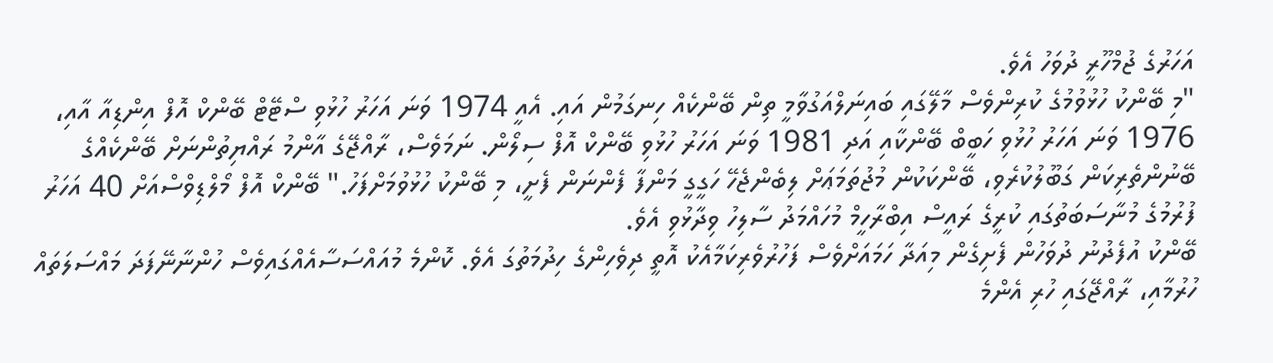އަހަރުގެ ޖުމްހޫރީ ދުވަހު އެވެ.
"މި ބޭންކު ހުޅުވުމުގެ ކުރިންވެސް މާލޭގައި ބައިނަލްއަގުވާމީ ތިން ބޭންކެއް ހިނގަމުން އައި. އެއީ 1974 ވަނަ އަހަރު ހުޅުވި ސްޓޭޓް ބޭންކް އޮފް އިންޑިއާ އާއި، 1976 ވަނަ އަހަރު ހުޅުވި ހަބީބް ބޭންކާއި އަދި 1981 ވަނަ އަހަރު ހުޅުވި ބޭންކް އޮފް ސިލޯން. ނަމަވެސް، ރާއްޖޭގެ އާންމު ރައްޔިތުންނަށް ބޭންކެއްގެ ބޭނުންތެރިކަން ގަބޫލުކުރެވި، ބޭންކަކުން މުޖުތަމަޢަށް ލިބެންޖެހޭ ހަގީގީ މަންފާ ފެންނަން ފެށީ، މި ބޭންކު ހުޅުވުމަށްފަހު." ބޭންކް އޮފް މޯލްޑިވްސްއަށް 40 އަހަރު ފުރުމުގެ މުނާސަބަތުގައި ކުރީގެ ރައީސް އިބްރާހީމް މުހައްމަދު ސާލިހު ވިދާޅުވި އެވެ.
ބޭންކު އުފެދުނު ދުވަހުން ފެށިގެން މިއަދާ ހަމައަށްވެސް ފަހުރުވެރިކަމާއެކު އޮތީ ދިވެހިންގެ ހިދުމަތުގަ އެވެ. ކޮންމެ މުއައްސަސާއެއްގައިވެސް ހުންނާނޭފަދަ މައްސަލަތައް ހުރުމާއި، ރާއްޖޭގައި ހުރި އެންމެ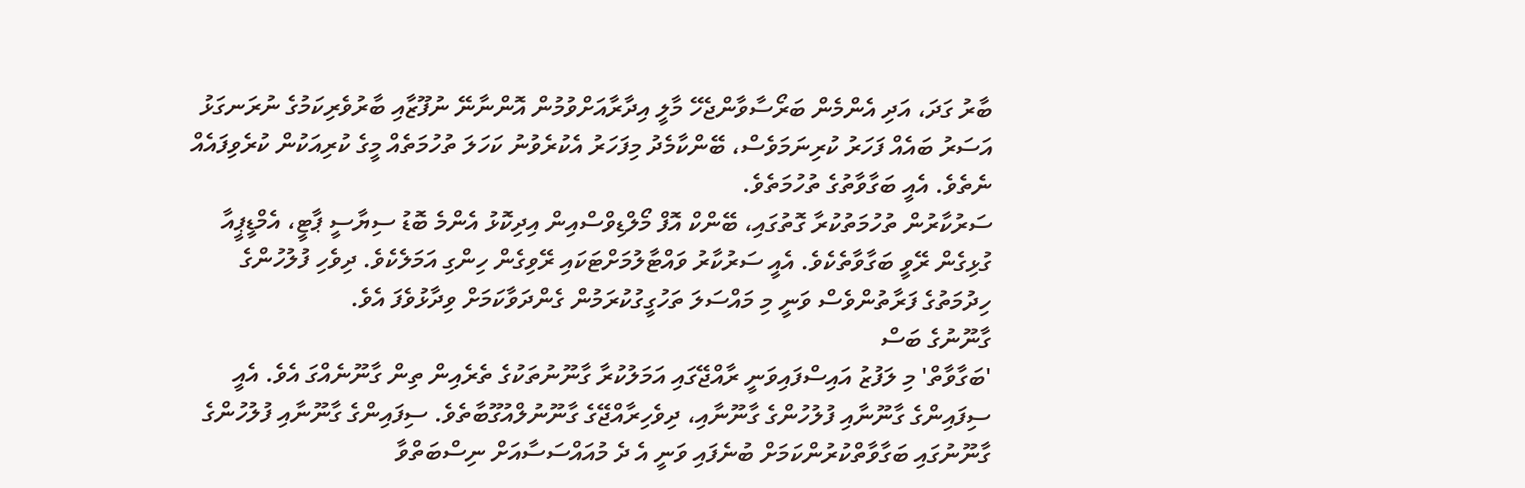ބާރު ގަދަ، އަދި އެންމެން ބަރޯސާވާންޖެހޭ މާލީ އިދާރާއަށްވުމުން އޮންނާނޭ ނުފޫޒާއި ބާރުވެރިކަމުގެ ނުރަނގަޅު އަސަރު ބައެއް ފަހަރު ކުރިނަމަވެސް، ބޭންކާމެދު މިފަހަރު އެކުރެވުނު ކަހަލަ ތުހުމަތެއް މީގެ ކުރިއަކުން ކުރެވިފައެއް ނެތެވެ. އެއީ ބަގާވާތުގެ ތުހުމަތެވެ.
ސަރުކާރުން ތުހުމަތުކުރާ ގޮތުގައި، ބޭންކް އޮފް މޯލްޑިވްސްއިން އިދިކޮޅު އެންމެ ބޮޑު ސިޔާސީ ޕާޓީ، އެމްޑީޕީއާ ގުޅިގެން ރޭވީ ބަގާވާތެކެވެ. އެއީ ސަރުކާރު ވައްޓާލުމަށްޓަކައި ރޭވިގެން ހިންގި އަމަލެކެވެ. ދިވެހި ފުލުހުންގެ ހިދުމަތުގެ ފަރާތުންވެސް ވަނީ މި މައްސަލަ ތަހުގީގުކުރަމުން ގެންދަވާކަމަށް ވިދާޅުވެފަ އެވެ.
ގާނޫނުގެ ބަސް
'ބަގާވާތް' މި ލަފުޒު އައިސްފައިވަނީ ރާއްޖޭގައި އަމަލުކުރާ ގާނޫނުތަކުގެ ތެރެއިން ތިން ގާނޫނެއްގަ އެވެ. އެއީ ސިފައިންގެ ގާނޫނާއި ފުލުހުންގެ ގާނޫނާއި، ދިވެހިރާއްޖޭގެ ގާނޫނުލްއުގޫބާތެވެ. ސިފައިންގެ ގާނޫނާއި ފުލުހުންގެ ގާނޫނުގައި ބަގާވާތްކުރުންކަމަށް ބުނެފައި ވަނީ އެ ދެ މުއައްސަސާއަށް ނިސްބަތްވާ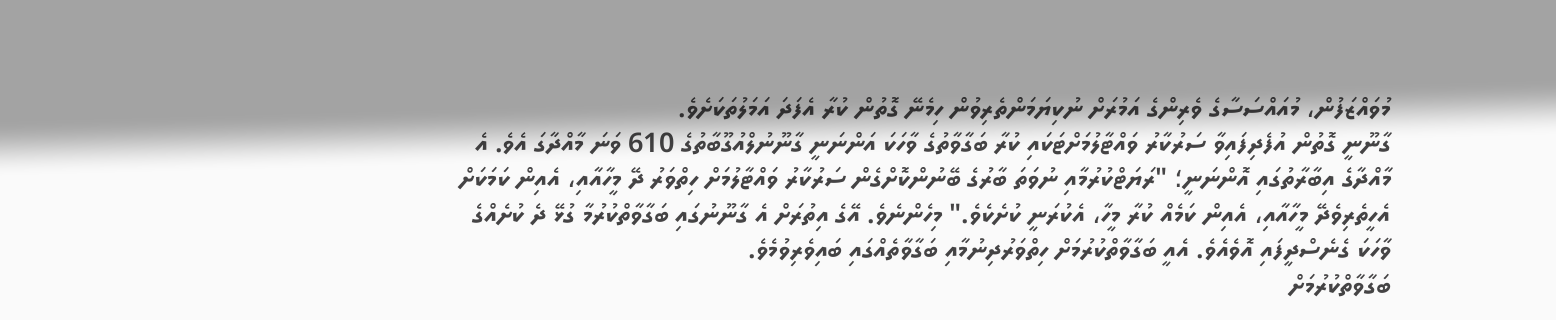މުވައްޒަފުން، މުއައްސަސާގެ ވެރިންގެ އަމުރަށް ނުކިޔަމަންތެރިވުން ހިމެނޭ ގޮތުން ކުރާ އެފަދަ އަމަލުތަކަށެވެ.
ގާނޫނީ ގޮތުން އުފެދިފައިވާ ސަރުކާރު ވައްޓާލުމަށްޓަކައި ކުރާ ބަގާވާތުގެ ވާހަކަ އަންނަނީ ގާނޫނުލްއުގޫބާތުގެ 610 ވަނަ މާއްދާގަ އެވެ. އެ މާއްދާގެ އިބާރާތުގައި އޮންނަނީ؛ "ރަޔަޓްކުރުމާއި ނުވަތަ ބާރުގެ ބޭނުންކޮށްގެން ސަރުކާރު ވައްޓާލުމަށް ހިތްވަރު ދޭ މީހާއާއި، އެއިން ކަމަކަށް އެހީތެރިވެދޭ މީހާއާއި، އެއިން ކަމެއް ކުރާ މީހާ، އެކުރަނީ ކުށެކެވެ." މިހެންނެވެ. އޭގެ އިތުރަށް އެ ގާނޫނުގައި ބަގާވާތްކުރުމާ ގުޅޭ ދެ ކުށެއްގެ ވާހަކަ ގެނެސްދީފައި އޮވެއެވެ. އެއީ ބަގާވާތްކުރުމަށް ހިތްވަރުދިނުމާއި ބަގާވާތެއްގައި ބައިވެރިވުމެވެ.
ބަގާވާތްކުރުމަށް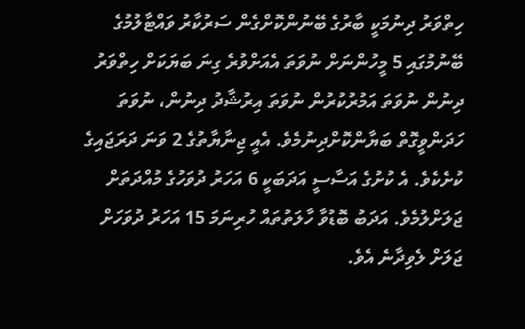ހިތްވަރު ދިނުމަކީ ބާރުގެ ބޭނުންކޮށްގެން ސަރުކާރު ވައްޓާލުމުގެ ބޭނުމުގައި 5 މީހުންނަށް ނުވަތަ އެއަށްވުރެ ގިނަ ބަޔަކަށް ހިތްވަރު ދިނުން ނުވަތަ އަމުރުކުރުން ނުވަތަ އިރުޝާދު ދިނުން، ނުވަތަ ހަދަންވީގޮތް ބަޔާންކޮށްދިނުމެވެ. އެއީ ޖިނާޔާތުގެ 2 ވަނަ ދަރަޖައިގެ ކުށެކެވެ. އެ ކުށުގެ އަސާސީ އަދަބަކީ 6 އަހަރު ދުވަހުގެ މުއްދަތަށް ޖަލަށްލުމެވެ. އަދަބު ބޮޑުވާ ހާލަތުތައް ހުރިނަމަ 15 އަހަރު ދުވަހަށް ޖަލަށް ލެވިދާނެ އެވެ.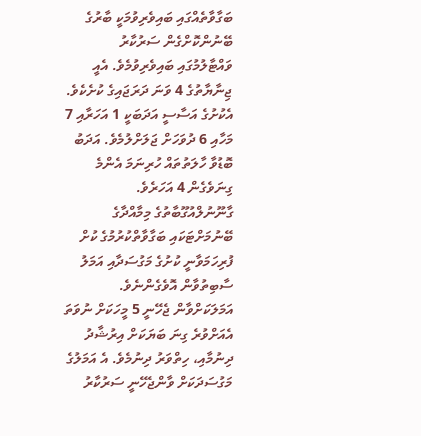ބަގާވާތެއްގައި ބައިވެރިވުމަކީ ބާރުގެ ބޭނުންކޮށްގެން ސަރުކާރު ވައްޓާލުމުގައި ބައިވެރިވުމެވެ. އެއީ ޖިނާޔާތުގެ 4 ވަނަ ދަރަޖައިގެ ކުށެކެވެ. އެކުށުގެ އަސާސީ އަދަބަކީ 1 އަހަރާއި 7 މަހާއި 6 ދުވަހަށް ޖަލަށްލުމެވެ. އަދަބު ބޮޑުވާ ހާލަތުތައް ހުރިނަމަ އެންމެ ގިނަވެގެން 4 އަހަރެވެ.
ގާނޫނުލްއުގޫބާތުގެ މިމާއްދާގެ ބޭނުމަށްޓަކައި ބަގާވާތްކުރުމުގެ ކުށް ފުރިހަމަވާނީ ކުށުގެ މަގުސަދާއި އަމަލު ސާބިތުވާން އޮވެގެންނެވެ. އަމަލަކަށްވާން ޖެހޭނީ 5 މީހަކަށް ނުވަތަ އެއަށްވުރެ ގިނަ ބަޔަކަށް އިރުޝާދު ދިނުމާއި، ހިތްވަރު ދިނުމެވެ. އެ އަމަލުގެ މަގުސަދަކަށް ވާންޖެހޭނީ ސަރުކާރު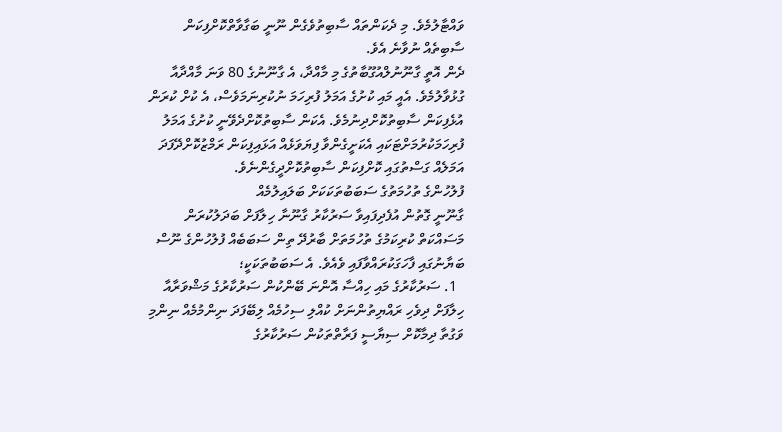ވައްޓާލުމެވެ. މި ދެކަންތައް ސާބިތުވެގެން ނޫނީ ބަގާވާތްކޮށްފިކަން ސާބިތެއް ނުވާނެ އެވެ.
ދެން އޮތީ ގާނޫނުލްއުގޫބާތުގެ މި މާއްދާ، އެ ގާނޫނުގެ 80 ވަނަ މާއްދާއާ ގުޅުވާލުމެވެ. އެއީ މައި ކުށުގެ އަމަލު ފުރިހަމަ ނުކުރިނަމަވެސް، އެ ކުށް ކުރަން އުޅެފިކަން ސާބިތުކޮށްދިނުމެވެ. އެކަން ސާބިތުކޮށްދެވޭނީ ކުށުގެ އަމަލު ފުރިހަމަކުރުމަށްޓަކައި އެކަށީގެންވާ ފިޔަވަޅެއް އަޅައިފިކަން ރަމްޒުކޮށްދޭފަދަ އަމަލެއް ގަސްތުގައި ކޮށްފިކަން ސާބިތުކޮށްދީގެންނެވެ.
ފުލުހުންގެ ތުހުމަތުގެ ސަބަބުތަކަކަށް ބަލައިލުމެއް
ގާނޫނީ ގޮތުން އުފެދިފައިވާ ސަރުކާރު ގާނޫނާ ހިލާފަށް ބަދަލުކުރަން މަސައްކަތް ކުރިކަމުގެ ތުހުމަތަށް ބާރުދޭ ތިން ސަބަބެއް ފުލުހުންގެ ނޫސް ބަޔާނުގައި ފާހަގަކުރައްވާފައި ވެއެވެ. އެ ސަބަބުތަކަކީ؛
  1. ސަރުކާރުގެ މައި ހިއްސާ އޮންނަ ބޭންކުން ސަރުކާރުގެ މަޝްވަރާއާ ހިލާފަށް ދިވެހި ރައްޔިތުންނަށް ކުއްލި ސިހުމެއް ލިބޭފަދަ ނިންމުމެއް ނިންމި ވަގުތާ ދިމާކޮށް ސިޔާސީ ފަރާތްތަކުން ސަރުކާރުގެ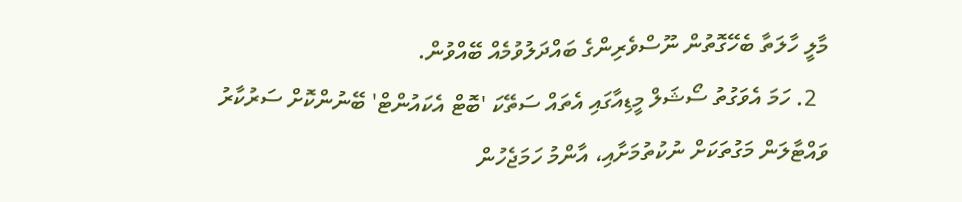މާލީ ހާލަތާ ބެހޭގޮތުން ނޫސްވެރިންގެ ބައްދަލުވުމެއް ބޭއްވުން.
  2. ހަމަ އެވަގުތު ސޯޝަލް މީޑިއާގައި އެތައް ސަތޭކަ 'ބޮޓް އެކައުންޓް' ބޭނުންކޮށް ސަރުކާރު ވައްޓާލަން މަގުތަކަށް ނުކުތުމަށާއި، އާންމު ހަމަޖެހުން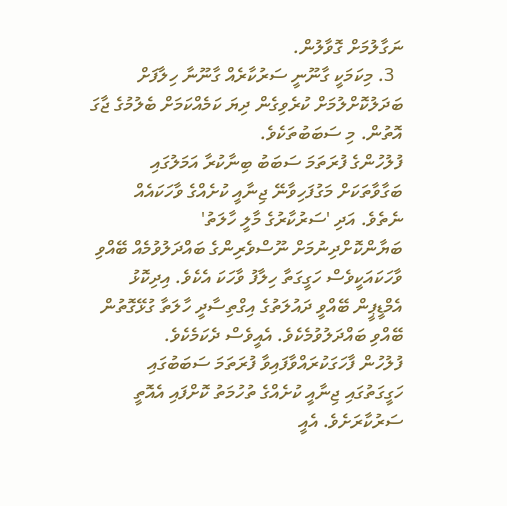ނަގާލުމަށް ގޮވާލުން.
  3. މިކަމަކީ ގާނޫނީ ސަރުކާރެއް ގާނޫނާ ހިލާފަށް ބަދަލުކޮށްލުމަށް ކުރެވިގެން ދިޔަ ކަމެއްކަމަށް ބެލުމުގެ ޖާގަ އޮތުން. މި ސަބަބުތަކެވެ.
ފުލުހުންގެ ފުރަތަމަ ސަބަބު ބިނާކުރާ އަމަލުގައި ބަގާވާތަކަށް މަގުފަހިވާނޭ ޖިނާއީ ކުށެއްގެ ވާހަކައެއް ނެތެވެ. އަދި 'ސަރުކާރުގެ މާލީ ހާލަތު' ބަޔާންކޮށްދިނުމަށް ނޫސްވެރިންގެ ބައްދަލުވުމެއް ބޭއްވި ވާހަކައަކީވެސް ހަގީގަތާ ހިލާފު ވާހަކަ އެކެވެ. އިދިކޮޅު އެމްޑީޕީން ބޭއްވީ ދައުލަތުގެ އިގްތިސާދީ ހާލަތާ ގުޅޭގޮތުން ބޭއްވި ބައްދަލުވުމެކެވެ. އެއީވެސް ދެކަމެކެވެ.
ފުލުހުން ފާހަގަކުރައްވާފައިވާ ފުރަތަމަ ސަބަބުގައި ހަގީގަތުގައި ޖިނާއީ ކުށެއްގެ ތުހުމަތު ކޮށްފައި އެއޮތީ ސަރުކާރަށެވެ. އެއީ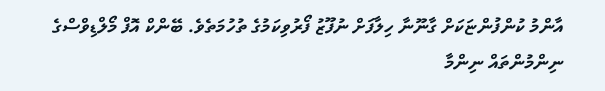އާންމު ކުންފުންޏަކަށް ގާނޫނާ ހިލާފަށް ނުފޫޒު ފޯރުވިކަމުގެ ތުހުމަތެވެ. ބޭންކް އޮފް މޯލްޑިވްސްގެ ނިންމުންތައް ނިންމާ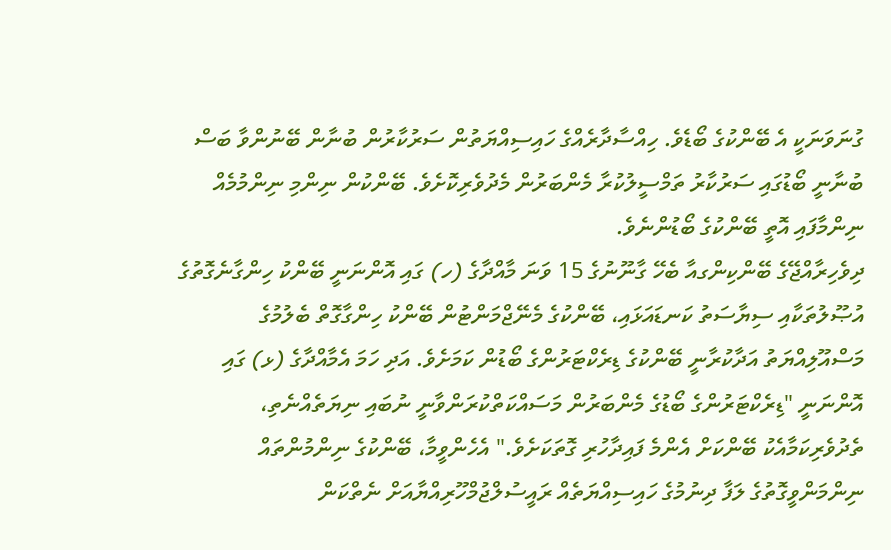ގުނަވަނަކީ އެ ބޭންކުގެ ބޯޑެވެ. ހިއްސާދާރެއްގެ ހައިސިއްޔަތުން ސަރުކާރުން ބުނާން ބޭނުންވާ ބަސް ބުނާނީ ބޯޑުގައި ސަރުކާރު ތަމްސީލުކުރާ މެންބަރުން މެދުވެރިކޮށެވެ. ބޭންކުން ނިންމި ނިންމުމެއް ނިންމާފައި އޮތީ ބޭންކުގެ ބޯޑުންނެވެ.
ދިވެހިރާއްޖޭގެ ބޭންކިންގއާ ބެހޭ ގާނޫނުގެ 15 ވަނަ މާއްދާގެ (ހ) ގައި އޮންނަނީ ބޭންކު ހިންގާނެގޮތުގެ އުޞޫލުތަކާއި ސިޔާސަތު ކަނޑައަޅައި، ބޭންކުގެ މެނޭޖްމަންޓުން ބޭންކު ހިންގާގޮތް ބެލުމުގެ މަސްއޫލިއްޔަތު އަދާކުރާނީ ބޭންކުގެ ޑިރެކްޓަރުންގެ ބޯޑުން ކަމަށެވެ. އަދި ހަމަ އެމާއްދާގެ (ޅ) ގައި އޮންނަނީ "ޑިރެކްޓަރުންގެ ބޯޑުގެ މެންބަރުން މަސައްކަތްކުރަންވާނީ ނުބައި ނިޔަތެއްނެތި، ތެދުވެރިކަމާއެކު ބޭންކަށް އެންމެ ފައިދާހުރި ގޮތަކަށެވެ." އެހެންވީމާ، ބޭންކުގެ ނިންމުންތައް ނިންމަންވީގޮތުގެ ލަފާ ދިނުމުގެ ހައިސިއްޔަތެއް ރައީސުލްޖުމްހޫރިއްޔާއަށް ނެތްކަން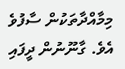މިމާއްދާތަކުން ސާފުވެ އެވެ. ގާނޫނުން ދީފައި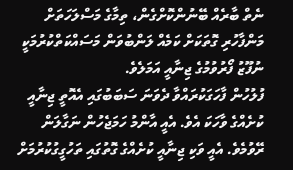ނެތް ބާރެއް ބޭނުންކޮށްގެން، ތިމާގެ މަސްލަހަތަށް މަންފާހުރި ގޮތަކަށް ކަމެއް ލަންބުވަން މަސައްކަތްކުރުމަކީ ނުފޫޒު ފޯރުވުމުގެ ޖިނާއީ އަމަލެވެ.
ފުލުހުން ފާހަގަކުރައްވާ ދެވަނަ ސަބަބުގައި އެއޮތީ ޖިނާއީ ކުށެއްގެ ވާހަކަ އެވެ. އެއީ އާންމު ހަމަޖެހުން ނަގާލަން ރޭވުމެވެ. އެއީ ވަކި ޖިނާއީ ކުށެއްގެ ގޮތުގައި ތަހުގީގުކުރުމަށް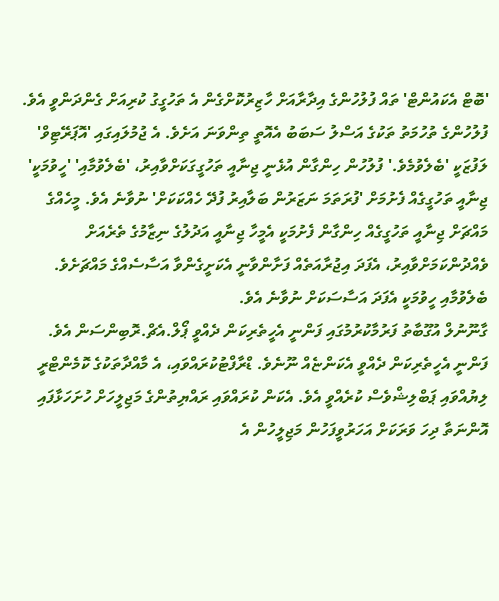'ބޮޓް އެކައުންޓް' ތައް ފުލުހުންގެ އިދާރާއަށް ހާޒިރުކޮށްގެން އެ ތަހުގީގު ކުރިއަށް ގެންދަންވީ އެވެ.
ފުލުހުންގެ ތުހުމަތު ތަކުގެ އަސްލު ސަބަބު އެއޮތީ ތިންވަނަ އަށެވެ. އެ ޖުމުލައިގައި 'އޮޕަރޭޓިވް' ލަފުޒަކީ 'ބެލެވުމެވެ.' ފުލުހުން ހިންގާން އުޅެނީ ޖިނާއީ ތަހުގީގަކަށްވާއިރު، 'ބެލެވުމާއި' 'ހީވުމަކީ' ޖިނާއީ ތަހުގީގެއް ފެށުމަށް 'ފުރަތަމަ ނަޒަރުން ބަލާއިރު ފުދޭ ހެއްކަކަށް' ނުވާނެ އެވެ. މީހެއްގެ މައްޗަށް ޖިނާއީ ތަހުގީގެއް ހިންގާން ފެށުމަކީ އެމީހާ ޖިނާއީ އަދުލުގެ ނިޒާމުގެ ތެރެއަށް ވެއްދުންކަމަށްވާއިރު، އެފަދަ އިޖުރާއަތެއް ފަށާންވާނީ އެކަށީގެންވާ އަސާސެއްގެ މައްޗަށެވެ. ބެލެވުމާއި ހީވުމަކީ އެފަދަ އަސާސަކަށް ނުވާނެ އެވެ.
ގާނޫނުލް އުގޫބާތު ފަރުމާކުރުމުގައި ފަންނީ އެހީތެރިކަން ދެއްވީ ޕޯލް.އެޗް.ރޮބިންސަން އެވެ. ފަންނީ އެހީތެރިކަން ދެއްވީ އެކަންޏެއް ނޫނެވެ. ޑްރާފްޓުކުރައްވައި، އެ މާއްދާތަކުގެ ކޮމެންޓްރީ ލިޔުއްވައި ޕަބްލިޝްވެސް ކުރެއްވީ އެވެ. އެކަން ކުރައްވައި ރައްޔިތުންގެ މަޖިލީހަށް ހުށަހަޅާފައި އޮންނަތާ ދިހަ ވަރަކަށް އަހަރުވީފަހުން މަޖިލީހުން އެ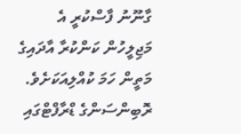ގާނޫނު ފާސްކުރީ އެ މަޖިލީހުން ކަންކުރާ އާދައިގެ މަތީން ހަމަ ކުއްލިއަކަށެވެ.
ރޮބިންސަންގެ ޑްރާފްޓްގައި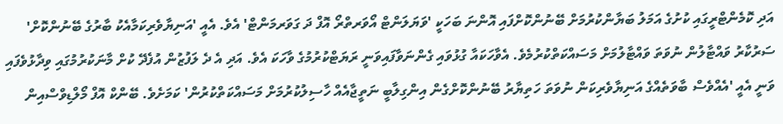އަދި ކޮމެންޓްރީގައި ކުށުގެ އަމަލު ބަޔާންކުރުމަށް ބޭނުންކޮށްފައި އޮންނަ ބަހަކީ 'ވަޔަލަންޓް އޯވަރތްރޯ އޮފް ދަ ގަވަރމަންޓް' އެވެ. އެއީ 'އަނިޔާވެރިކަމާއެކު ބާރުގެ ބޭނުންކޮށް' ސަރުކާރު ވައްޓާލުން ނުވަތަ ވައްޓާލުމަށް މަސައްކަތްކުރުމެވެ. އެވާހަކައާ ގުޅުވައި ގެންނަވާފައިވަނީ ރަޔަޓްކުރުމުގެ ވާހަކަ އެވެ. އަދި އެ ދެ ލަފުޒުން އުފެދޭ ކުށް މާނަކުރުމުގައި ވިދާޅުވެފައި ވަނީ އެއީ 'އެއްވެސް ބާވަތެއްގެ އަނިޔާވެރިކަން ނުވަތަ ހަތިޔާރު ބޭނުންކޮށްގެން އިންގިލާބީ ނަތީޖާއެއް ހާސިލުކުރުމަށް މަސައްކަތްކުރުން' ކަމަށެވެ. ބޭންކް އޮފް މޯލްޑިވްސްއިން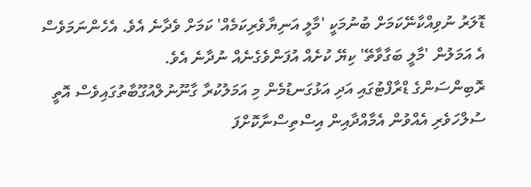ޑޮލަރު ނުވިއްކާނޭކަމަށް ބުނުމަކީ 'މާލީ އަނިޔާވެރިކަމެއް' ކަމަށް ވެދާނެ އެވެ. އެހެންނަމަވެސް އެ އަމަލުން 'މާލީ ބަގާވާތޭ' ކިޔޭ ކުށެއް އުފަންވެގެނެއް ނުދާނެ އެވެ.
ރޮބިންސަންގެ ޑްރާފްޓުގައި އަދި އަޅުގަނޑުމެން މި އަމަލުކުރާ ގާނޫނުލްއުގޫބާތުގައިވެސް އޮތީ ސުލްހަވެރި އެއްވުން އެމާއްދާއިން އިސްތިސްނާކޮށްފަ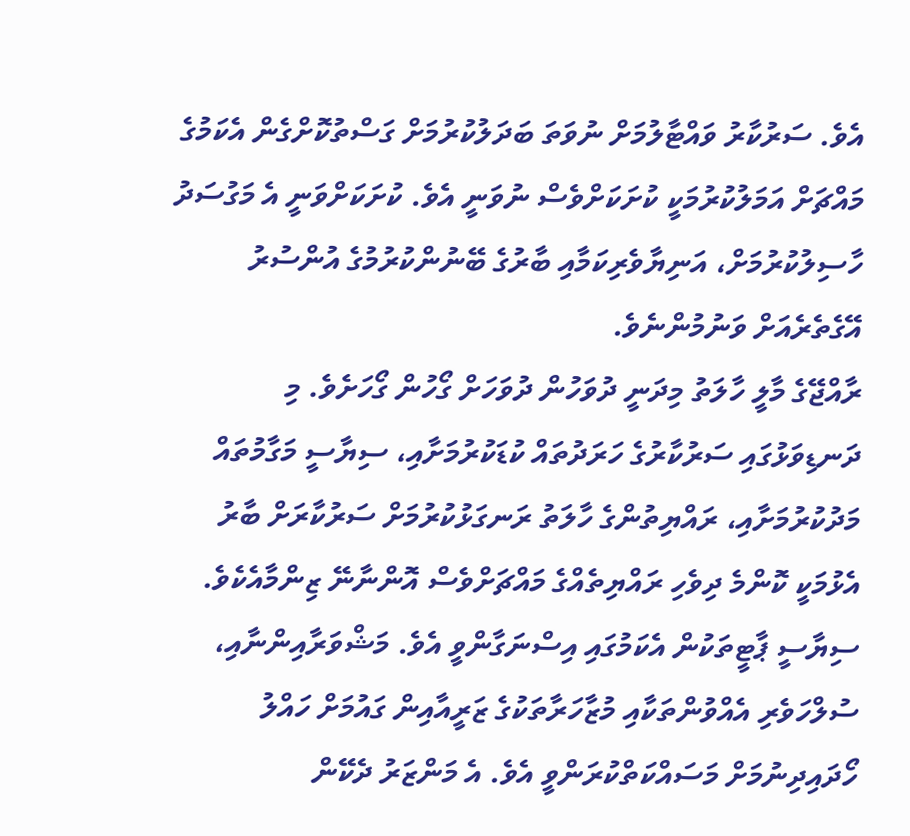އެވެ. ސަރުކާރު ވައްޓާލުމަށް ނުވަތަ ބަދަލުކުރުމަށް ގަސްތުކޮށްގެން އެކަމުގެ މައްޗަށް އަމަލުކުރުމަކީ ކުށަކަށްވެސް ނުވަނީ އެވެ. ކުށަކަށްވަނީ އެ މަގުސަދު ހާސިލުކުރުމަށް، އަނިޔާވެރިކަމާއި ބާރުގެ ބޭނުންކުރުމުގެ އުންސުރު އޭގެތެރެއަށް ވަނުމުންނެވެ.
ރާއްޖޭގެ މާލީ ހާލަތު މިދަނީ ދުވަހުން ދުވަހަށް ގޯހުން ގޯހަށެވެ. މި ދަނޑިވަޅުގައި ސަރުކާރުގެ ހަރަދުތައް ކުޑަކުރުމަށާއި، ސިޔާސީ މަގާމުތައް މަދުކުރުމަށާއި، ރައްޔިތުންގެ ހާލަތު ރަނގަޅުކުރުމަށް ސަރުކާރަށް ބާރު އެޅުމަކީ ކޮންމެ ދިވެހި ރައްޔިތެއްގެ މައްޗަށްވެސް އޮންނާނޭ ޒިންމާއެކެވެ. ސިޔާސީ ޕާޓީތަކުން އެކަމުގައި އިސްނަގާންވީ އެވެ. މަޝްވަރާއިންނާއި، ސުލްހަވެރި އެއްވުންތަކާއި މުޒާހަރާތަކުގެ ޒަރީއާއިން ގައުމަށް ހައްލު ހޯދައިދިނުމަށް މަސައްކަތްކުރަންވީ އެވެ. އެ މަންޒަރު ދެކޭން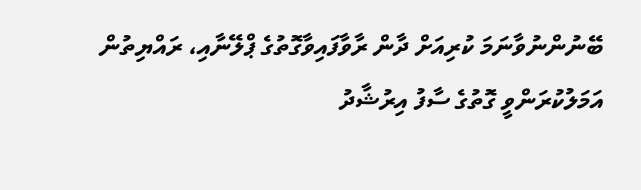ބޭނުންނުވާނަމަ ކުރިއަށް ދާން ރާވާފައިވާގޮތުގެ ޕްލޭނާއި، ރައްޔިތުން އަމަލުކުރަންވީ ގޮތުގެ ސާފު އިރުޝާދު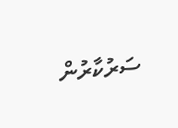ސަރުކާރުން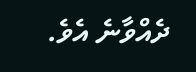ދެއްވާނެ އެވެ.